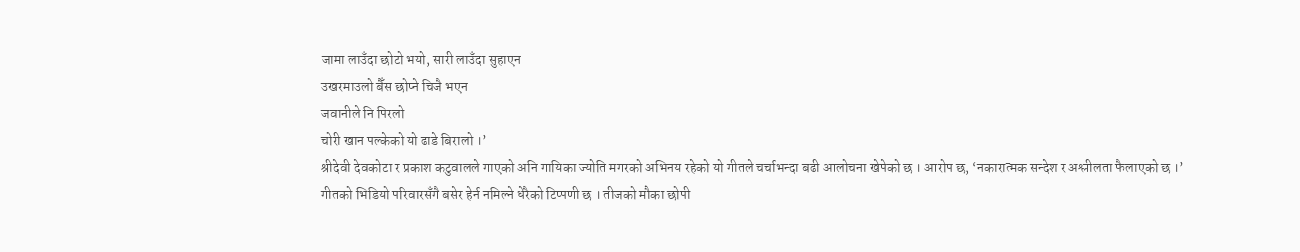जामा लाउँदा छोटो भयो, सारी लाउँदा सुहाएन
उखरमाउलो बैँस छोप्ने चिजै भएन
जवानीले नि पिरलो
चोरी खान पल्केको यो ढाडे बिरालो ।’
श्रीदेवी देवकोटा र प्रकाश कटुवालले गाएको अनि गायिका ज्योति मगरको अभिनय रहेको यो गीतले चर्चाभन्दा बढी आलोचना खेपेको छ । आरोप छ, ‘नकारात्मक सन्देश र अश्लीलता फैलाएको छ ।’
गीतको भिडियो परिवारसँगै बसेर हेर्न नमिल्ने धेरैको टिप्पणी छ । तीजको मौका छोपी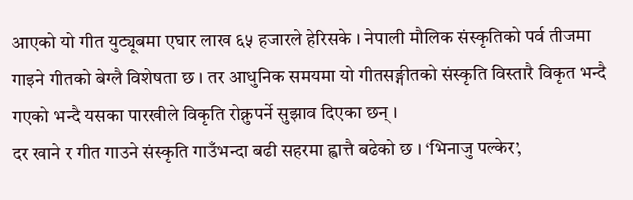आएको यो गीत युट्यूबमा एघार लाख ६५ हजारले हेरिसके । नेपाली मौलिक संस्कृतिको पर्व तीजमा गाइने गीतको बेग्लै विशेषता छ । तर आधुनिक समयमा यो गीतसङ्गीतको संस्कृति विस्तारै विकृत भन्दै गएको भन्दै यसका पारखीले विकृति रोक्नुपर्ने सुझाव दिएका छन् ।
दर खाने र गीत गाउने संस्कृति गाउँभन्दा बढी सहरमा ह्वात्तै बढेको छ । ‘भिनाजु पल्केर’,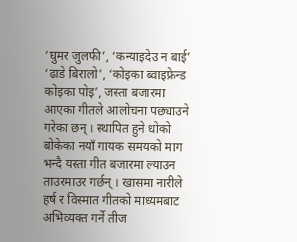‘घुमर जुलफी’, ‘कन्याइदेउ न बाई’ ‘ढाडे बिरालो’, ‘कोइका ब्वाइफ्रेन्ड कोइका पोइ’, जस्ता बजारमा आएका गीतले आलोचना पछ्याउने गरेका छन् । स्थापित हुने धोको बोकेका नयाँ गायक समयको माग भन्दै यस्ता गीत बजारमा ल्याउन ताउरमाउर गर्छन् । खासमा नारीले हर्ष र विस्मात गीतको माध्यमबाट अभिव्यक्त गर्ने तीज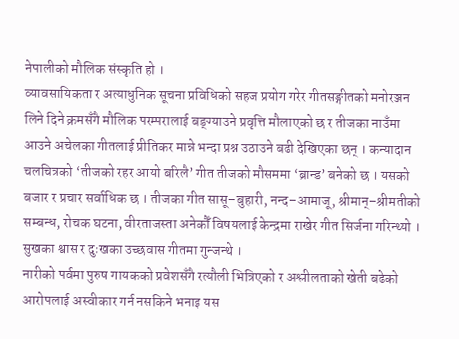नेपालीको मौलिक संस्कृति हो ।
व्यावसायिकता र अत्याधुनिक सूचना प्रविधिको सहज प्रयोग गरेर गीतसङ्गीतको मनोरञ्जन लिने दिने क्रमसँगै मौलिक परम्परालाई बङ्ग्याउने प्रवृत्ति मौलाएको छ र तीजका नाउँमा आउने अचेलका गीतलाई प्रीतिकर मान्ने भन्दा प्रश्न उठाउने बढी देखिएका छन् । कन्यादान चलचित्रको ‘तीजको रहर आयो बरिलै’ गीत तीजको मौसममा ‘ब्रान्ड’ बनेको छ । यसको बजार र प्रचार सर्वाधिक छ । तीजका गीत सासू–बुहारी, नन्द–आमाजू, श्रीमान्–श्रीमतीको सम्बन्ध, रोचक घटना, वीरताजस्ता अनेकौँ विषयलाई केन्द्रमा राखेर गीत सिर्जना गरिन्थ्यो । सुखका श्वास र दुःखका उच्छवास गीतमा गुन्जन्थे ।
नारीको पर्वमा पुरुष गायकको प्रवेशसँगै रत्यौली भित्रिएको र अश्लीलताको खेती बढेको आरोपलाई अस्वीकार गर्न नसकिने भनाइ यस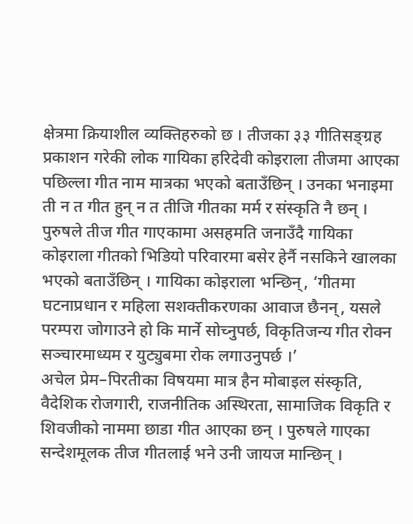क्षेत्रमा क्रियाशील व्यक्तिहरुको छ । तीजका ३३ गीतिसङ्ग्रह प्रकाशन गरेकी लोक गायिका हरिदेवी कोइराला तीजमा आएका पछिल्ला गीत नाम मात्रका भएको बताउँछिन् । उनका भनाइमा ती न त गीत हुन् न त तीजि गीतका मर्म र संस्कृति नै छन् ।
पुरुषले तीज गीत गाएकामा असहमति जनाउँदै गायिका कोइराला गीतको भिडियो परिवारमा बसेर हेर्नै नसकिने खालका भएको बताउँछिन् । गायिका कोइराला भन्छिन्, ‘गीतमा घटनाप्रधान र महिला सशक्तीकरणका आवाज छैनन्, यसले परम्परा जोगाउने हो कि मार्ने सोच्नुपर्छ, विकृतिजन्य गीत रोक्न सञ्चारमाध्यम र युट्युबमा रोक लगाउनुपर्छ ।’
अचेल प्रेम–पिरतीका विषयमा मात्र हैन मोबाइल संस्कृति, वैदेशिक रोजगारी, राजनीतिक अस्थिरता, सामाजिक विकृति र शिवजीको नाममा छाडा गीत आएका छन् । पुरुषले गाएका सन्देशमूलक तीज गीतलाई भने उनी जायज मान्छिन् ।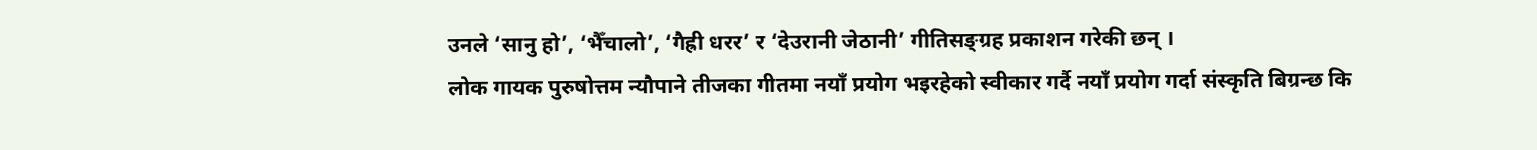उनले ‘सानु हो’, ‘भैँचालो’, ‘गैह्री धरर’ र ‘देउरानी जेठानी’ गीतिसङ्ग्रह प्रकाशन गरेकी छन् ।
लोक गायक पुरुषोत्तम न्यौपाने तीजका गीतमा नयाँ प्रयोग भइरहेको स्वीकार गर्दै नयाँ प्रयोग गर्दा संस्कृति बिग्रन्छ कि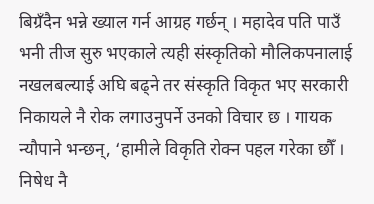बिग्रँदैन भन्ने ख्याल गर्न आग्रह गर्छन् । महादेव पति पाउँ भनी तीज सुरु भएकाले त्यही संस्कृतिको मौलिकपनालाई नखलबल्याई अघि बढ्ने तर संस्कृति विकृत भए सरकारी निकायले नै रोक लगाउनुपर्ने उनको विचार छ । गायक न्यौपाने भन्छन्, ‘हामीले विकृति रोक्न पहल गरेका छौँ । निषेध नै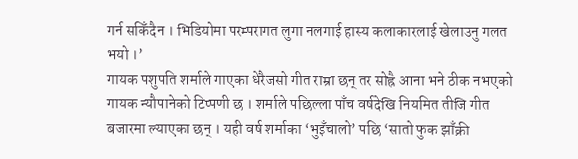गर्न सकिँदैन । भिडियोमा परम्परागत लुगा नलगाई हास्य कलाकारलाई खेलाउनु गलत भयो ।’
गायक पशुपति शर्माले गाएका धेरैजसो गीत राम्रा छन् तर सोह्रै आना भने ठीक नभएको गायक न्यौपानेको टिप्पणी छ । शर्माले पछिल्ला पाँच वर्षदेखि नियमित तीजि गीत बजारमा ल्याएका छन् । यही वर्ष शर्माका ‘भुइँचालो’ पछि ‘सातो फुक झाँक्री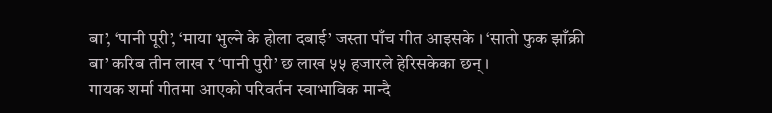बा’, ‘पानी पूरी’, ‘माया भुल्ने के होला दबाई’ जस्ता पाँच गीत आइसके । ‘सातो फुक झाँक्री बा’ करिब तीन लाख र ‘पानी पुरी’ छ लाख ५५ हजारले हेरिसकेका छन् ।
गायक शर्मा गीतमा आएको परिवर्तन स्वाभाविक मान्दै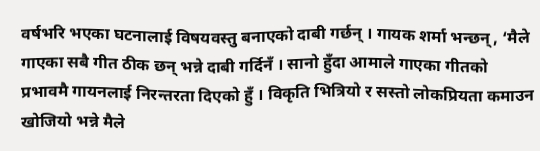वर्षभरि भएका घटनालाई विषयवस्तु बनाएको दाबी गर्छन् । गायक शर्मा भन्छन्, ‘मैले गाएका सबै गीत ठीक छन् भन्ने दाबी गर्दिनँ । सानो हुँदा आमाले गाएका गीतको प्रभावमै गायनलाई निरन्तरता दिएको हुँ । विकृति भित्रियो र सस्तो लोकप्रियता कमाउन खोजियो भन्ने मैले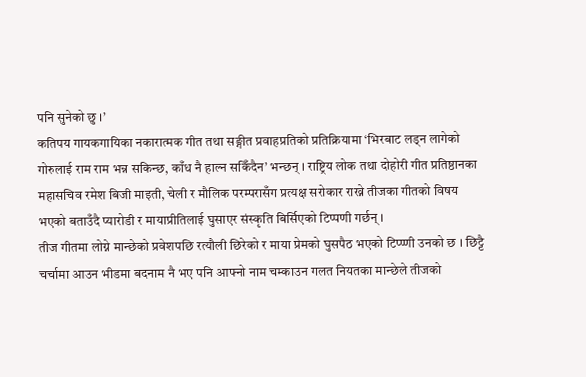पनि सुनेको छु ।’
कतिपय गायकगायिका नकारात्मक गीत तथा सङ्गीत प्रवाहप्रतिको प्रतिक्रियामा ‘भिरबाट लड्न लागेको गोरुलाई राम राम भन्न सकिन्छ, काँध नै हाल्न सकिँदैन’ भन्छन् । राष्ट्रिय लोक तथा दोहोरी गीत प्रतिष्ठानका महासचिव रमेश बिजी माइती, चेली र मौलिक परम्परासँग प्रत्यक्ष सरोकार राख्ने तीजका गीतको विषय भएको बताउँदै प्यारोडी र मायाप्रीतिलाई घुसाएर संस्कृति बिर्सिएको टिप्पणी गर्छन् ।
तीज गीतमा लोग्ने मान्छेको प्रवेशपछि रत्यौली छिरेको र माया प्रेमको घुसपैठ भएको टिप्प्णी उनको छ । छिट्टै चर्चामा आउन भीडमा बदनाम नै भए पनि आफ्नो नाम चम्काउन गलत नियतका मान्छेले तीजको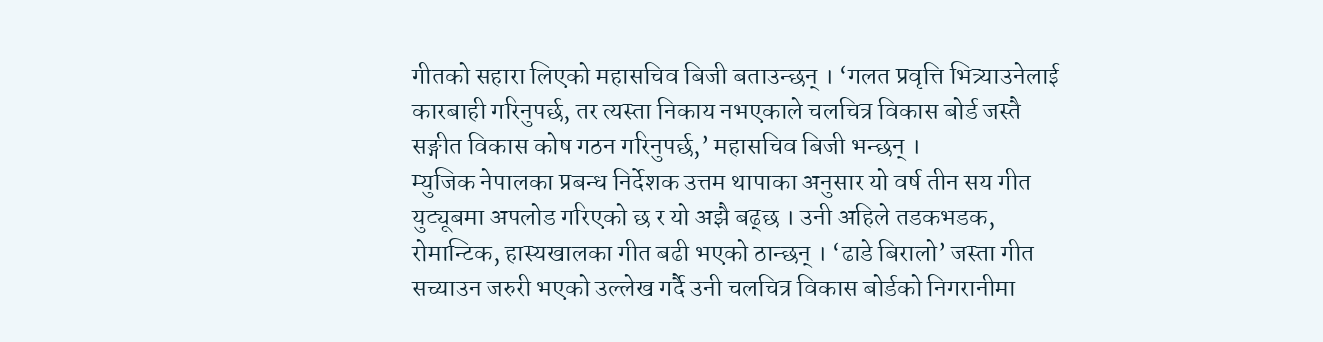गीतको सहारा लिएको महासचिव बिजी बताउन्छन् । ‘गलत प्रवृत्ति भित्र्याउनेलाई कारबाही गरिनुपर्छ, तर त्यस्ता निकाय नभएकाले चलचित्र विकास बोर्ड जस्तै सङ्गीत विकास कोष गठन गरिनुपर्छ,’ महासचिव बिजी भन्छन् ।
म्युजिक नेपालका प्रबन्ध निर्देशक उत्तम थापाका अनुसार यो वर्ष तीन सय गीत युट्यूबमा अपलोड गरिएको छ र यो अझै बढ्छ । उनी अहिले तडकभडक, रोमान्टिक, हास्यखालका गीत बढी भएको ठान्छन् । ‘ढाडे बिरालो’ जस्ता गीत सच्याउन जरुरी भएको उल्लेख गर्दै उनी चलचित्र विकास बोर्डको निगरानीमा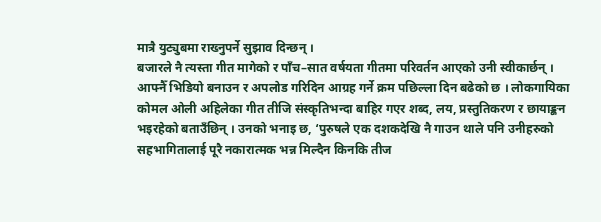मात्रै युट्युबमा राख्नुपर्ने सुझाव दिन्छन् ।
बजारले नै त्यस्ता गीत मागेको र पाँच–सात वर्षयता गीतमा परिवर्तन आएको उनी स्वीकार्छन् । आफ्नैँ भिडियो बनाउन र अपलोड गरिदिन आग्रह गर्ने क्रम पछिल्ला दिन बढेको छ । लोकगायिका कोमल ओली अहिलेका गीत तीजि संस्कृतिभन्दा बाहिर गएर शब्द, लय, प्रस्तुतिकरण र छायाङ्कन भइरहेको बताउँछिन् । उनको भनाइ छ, ‘पुरुषले एक दशकदेखि नै गाउन थाले पनि उनीहरुको सहभागितालाई पूरै नकारात्मक भन्न मिल्दैन किनकि तीज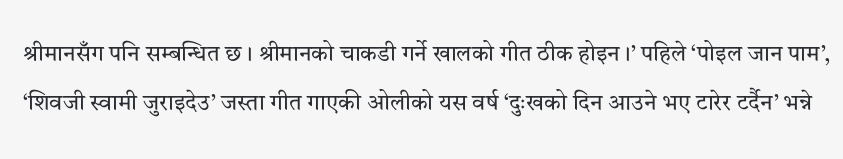श्रीमानसँग पनि सम्बन्धित छ । श्रीमानको चाकडी गर्ने खालको गीत ठीक होइन ।’ पहिले ‘पोइल जान पाम’, ‘शिवजी स्वामी जुराइदेउ’ जस्ता गीत गाएकी ओलीको यस वर्ष ‘दुःखको दिन आउने भए टारेर टर्दैन’ भन्ने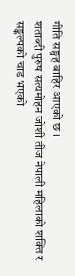गीति सङ्ग्रह बाहिर आएको छ ।
शताब्दी पुरुष सत्यमोहन जोशी तीज नेपाली महिलाको शक्ति र सङ्कल्पको चाड भएको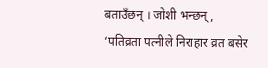बताउँछन् । जोशी भन्छन्, ‘पतिव्रता पत्नीले निराहार व्रत बसेर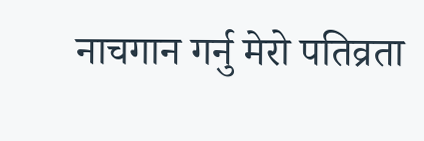नाचगान गर्नु मेरो पतिव्रता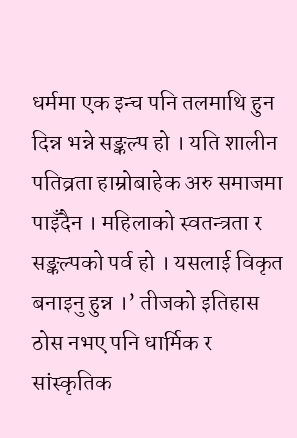धर्ममा एक इन्च पनि तलमाथि हुन दिन्न भन्ने सङ्कल्प हो । यति शालीन पतिव्रता हाम्रोबाहेक अरु समाजमा पाइँदैन । महिलाको स्वतन्त्रता र सङ्कल्पको पर्व हो । यसलाई विकृत बनाइनु हुन्न ।’ तीजको इतिहास ठोस नभए पनि धार्मिक र सांस्कृतिक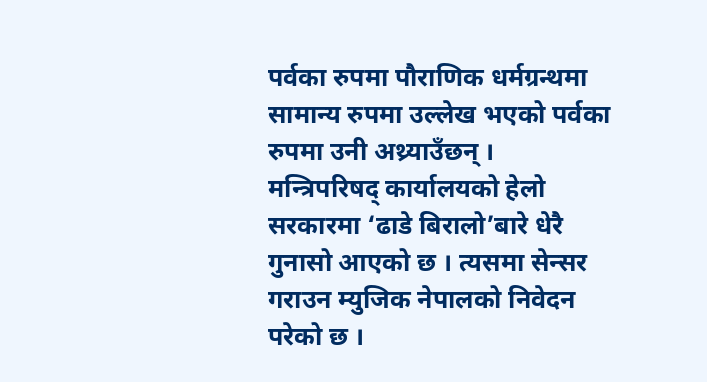पर्वका रुपमा पौराणिक धर्मग्रन्थमा सामान्य रुपमा उल्लेख भएको पर्वका रुपमा उनी अथ्र्याउँछन् ।
मन्त्रिपरिषद् कार्यालयको हेलो सरकारमा ‘ढाडे बिरालो’बारे धेरै गुनासो आएको छ । त्यसमा सेन्सर गराउन म्युजिक नेपालको निवेदन परेको छ ।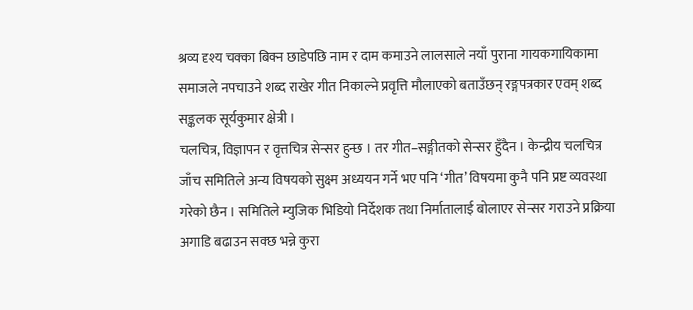श्रव्य दृश्य चक्का बिक्न छाडेपछि नाम र दाम कमाउने लालसाले नयाँ पुराना गायकगायिकामा समाजले नपचाउने शब्द राखेर गीत निकाल्ने प्रवृत्ति मौलाएको बताउँछन् रङ्गपत्रकार एवम् शब्द सङ्कलक सूर्यकुमार क्षेत्री ।
चलचित्र, विज्ञापन र वृत्तचित्र सेन्सर हुन्छ । तर गीत–सङ्गीतको सेन्सर हुँदैन । केन्द्रीय चलचित्र जाँच समितिले अन्य विषयको सुक्ष्म अध्ययन गर्ने भए पनि ‘गीत’ विषयमा कुनै पनि प्रष्ट व्यवस्था गरेको छैन । समितिले म्युजिक भिडियो निर्देशक तथा निर्मातालाई बोलाएर सेन्सर गराउने प्रक्रिया अगाडि बढाउन सक्छ भन्ने कुरा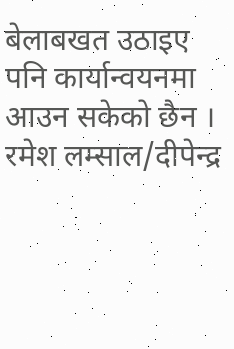बेलाबखत उठाइए पनि कार्यान्वयनमा आउन सकेको छैन ।
रमेश लम्साल/दीपेन्द्र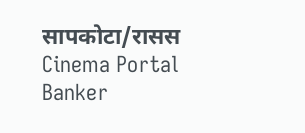सापकोटा/रासस
Cinema Portal
Banker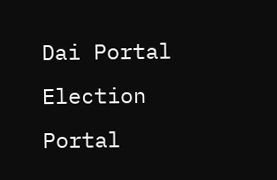Dai Portal
Election Portal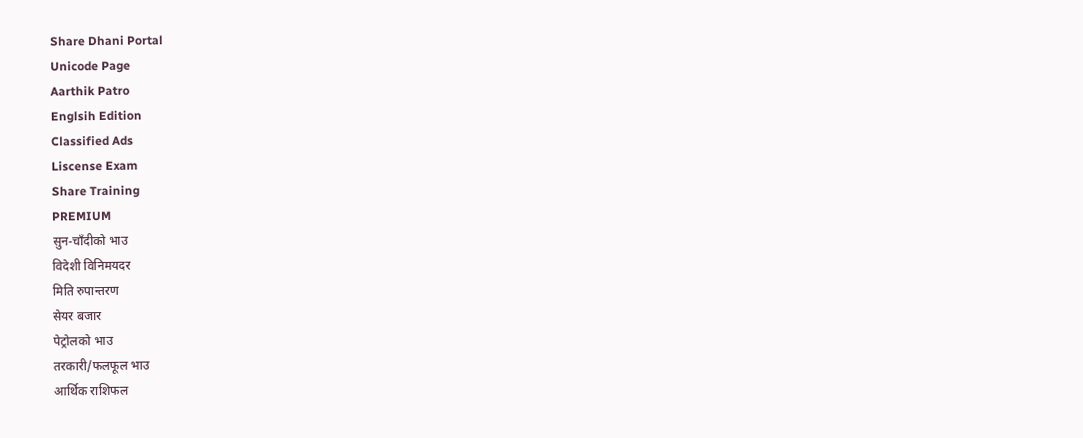Share Dhani Portal
Unicode Page
Aarthik Patro
Englsih Edition
Classified Ads
Liscense Exam
Share Training
PREMIUM
सुन-चाँदीको भाउ
विदेशी विनिमयदर
मिति रुपान्तरण
सेयर बजार
पेट्रोलको भाउ
तरकारी/फलफूल भाउ
आर्थिक राशिफल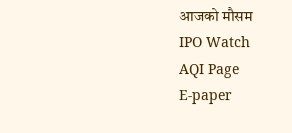आजको मौसम
IPO Watch
AQI Page
E-paper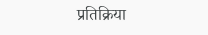प्रतिक्रिया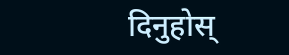दिनुहोस्